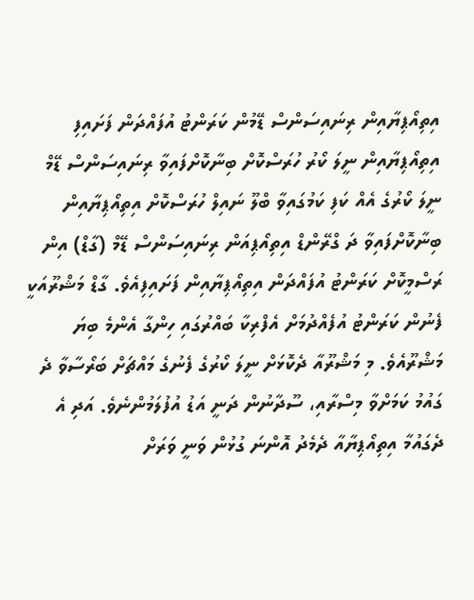އިތިއޯޕިޔާއިން ރިނައިސަންސް ޑޭމުން ކަރަންޓު އުފައްދަން ފަށައިފި
އިތިއޯޕިޔާއިން ނީލަ ކޯރު ހުރަސްކޮށް ބިނާކޮށްފައިވާ ރިނައިސަންސް ޑޭމް
ނީލަ ކޯރުގެ އެއް ކަފި ކަމުގައިވާ ބްލޫ ނައިލް ހުރަސްކޮށް އިތިއޯޕިޔާއިން ބިނާކޮށްފައިވާ ދަ ގްރޭންޑް އިތިއޯޕިއަން ރިނައިސަންސް ޑޭމް (ގާޑް) އިން ރަސްމީކޮށް ކަރަންޓު އުފައްދަން އިތިއޯޕިޔާއިން ފަށައިފިއެވެ. ގާޑް މަޝްރޫއަކީ ފެނުން ކަރަންޓު އުފެއްދުމަށް އެފްރިކާ ބައްރުގައި ހިންގާ އެންމެ ބިޔަ މަޝްރޫއެވެ. މި މަޝްރޫއާ ދެކޮޅަށް ނީލަ ކޯރުގެ ފެނުގެ މައްޗަށް ބަރޯސާވާ ދެ ގައުމު ކަމަށްވާ މިސްރާއި، ސޫދާނުން ދަނީ އަޑު އުފުލަމުންނެވެ. އަދި އެ ދެގައުމާ އިތިއޯޕިޔާއާ ދެމެދު އޮންނަ ގުޅުން ވަނީ ވަރަށް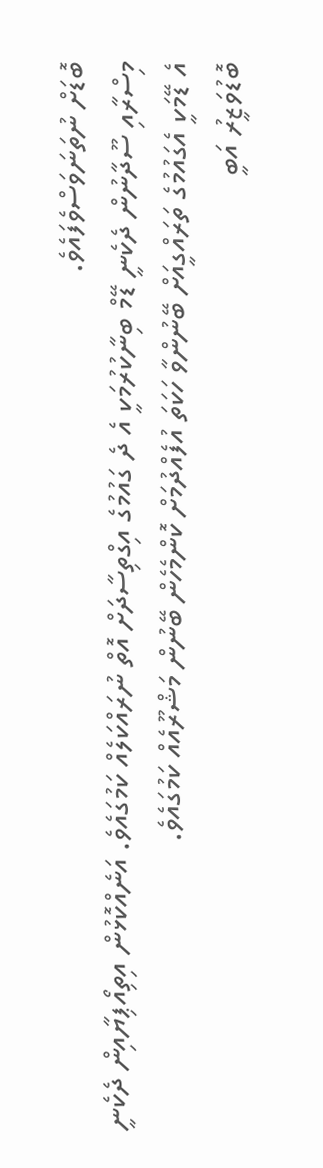ބޮޑަށް ނުތަނަވަސްވެފައެވެ.
މިސްރާއި ސޫދާނުން ދެކެނީ ޑޭމް ބިނާކުރުމަކީ އެ ދެ ގައުމުގެ އިގްތިސާދަށް އޮތް ނުރައްކަލެއް ކަމުގައެވެ. އަނެއްކޮޅުން އިތިއޯޕިޔާއިން ދެކެނީ އެ ޑޭމަކީ އެގައުމުގެ ތަރައްގީއަށް ބޭނުންވާ ހަކަތަ އުފެއްދުމަށް ކޮންމެހެން ބޭނުން މަޝްރޫއެއް ކަމުގައެވެ.
ބޮޑުވަޒީރު އަބީ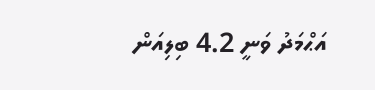އަޙްމަދު ވަނީ 4.2 ބިލިއަން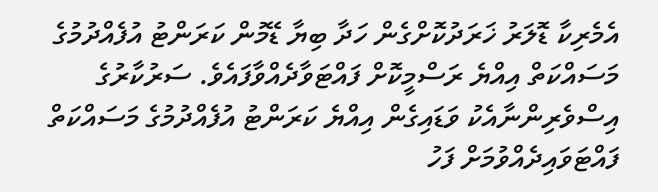އެމެރިކާ ޑޮލަރު ޚަރަދުކޮށްގެން ހަދާ ބިޔާ ޑޭމުން ކަރަންޓު އުފެއްދުމުގެ މަސައްކަތް އިއްޔެ ރަސްމީކޮށް ފައްޓަވާދެއްވާފައެވެ. ސަރުކާރުގެ އިސްވެރިންނާއެކު ވަޑައިގެން އިއްޔެ ކަރަންޓު އުފެއްދުމުގެ މަސައްކަތް ފައްޓަވައިދެއްވުމަށް ފަހު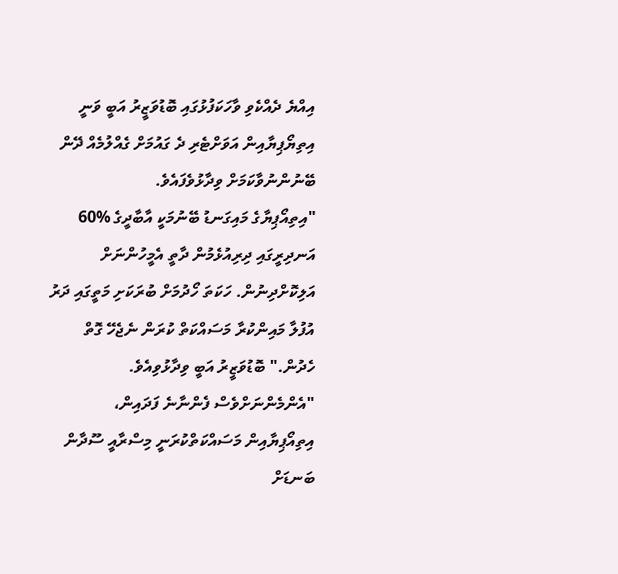އިއްޔެ ދެއްކެވި ވާހަކަފުޅުގައި ބޮޑުވަޒީރު އަބީ ވަނީ އިތިޔޯޕިޔާއިން އަވަށްޓެރި ދެ ގައުމަށް ގެއްލުމެއް ދޭން ބޭނުންނުވާކަމަށް ވިދާޅުވެފައެވެ.
"އިތިއޯޕިޔާގެ މައިގަނޑު ބޭނުމަކީ އާބާދީގެ %60 އަނދިރީގައި ދިރިއުޅެމުން ދާތީ އެމީހުންނަށް އަލިކޮށްދިނުން. ހަކަތަ ހޯދުމަށް ބުރަކަށި މަތީގައި ދަރު އުފުލާ މައިންކުރާ މަސައްކަތް ކުރަން ނެޖެހޭ ގޮތް ހެދުން." ބޮޑުވަޒީރު އަބީ ވިދާޅުވިއެވެ.
"އެންމެންނަށްވެސް ފެންނާނެ ފަދައިން، އިތިއޯޕިޔާއިން މަސައްކަތްކުރަނީ މިސްރާއީ ސޫދާން ބަނޑަށް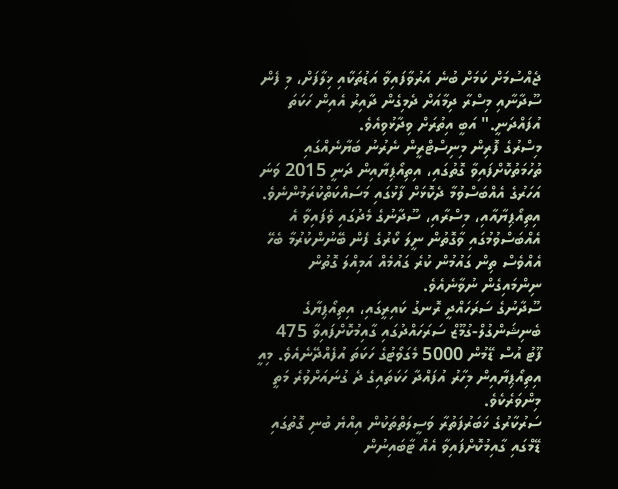ޖެއްސުމަށް ކަމަށް ބުނެ އަރުވާފައިވާ އަޑުތަކާއި ޚިލާފަށް، މި ފެން ސޫދާނާއި މިސްރާ ދިމާއަށް ދެމިގެން ދާއިރު އެއިން ހަކަތަ އުފައްދަނީ." އަބީ އިތުރަށް ވިދާޅުވިއެވެ.
މިސްރުގެ ފޮރިން މިނިސްޓްރީން ނެރުނު ބަޔާނެއްގައި ތުހުމަތުކޮށްފައިވާ ގޮތުގައި، އިތިއޯޕިޔާއިން ދަނީ 2015 ވަނަ އަހަރުގެ އެއްބަސްވުމާ ދެކޮޅަށް ފާޅުގައި މަސައްކަތްކުރަމުންނެވެ. އިތިއޯޕިޔާއާއި، މިސްރާއި، ސޫދާނުގެ މެދުގައި ވެފައިވާ އެ އެއްބަސްވުމުގައި ވާގޮތުން ނީލަ ކޯރުގެ ފެން ބޭނުންކުރުމާ ބެހޭ އެއްވެސް ތިން ގައުމުން ކުރެ ގައުމެއް އަމިއްލަ ގޮތުން ނިންމައިގެން ނުވާނެއެވެ.
ސޫދާނުގެ ސަރަހައްދީ ރޮނގު ކައިރީގައި، އިތިއޯޕިޔާގެ ބެނިޝަންގުލް-ގުމޫޒް ސަރަހައްދުގައި ގާއިމުކޮށްފައިވާ 475 ފޫޓު އުސް ޑޭމުން 5000 މެގަވޯޓުގެ ހަކަތަ އުފެއްދޭނެއެވެ. މިއީ އިތިއޯޕިޔާއިން މިހާރު އުފައްދާ ހަކަތައިގެ ދެ ގުނައަށްވުރެ މަތީ މިންވަރެކެވެ.
ސަރުކާރުގެ ޚަބަރުފަތުރާ ވަސީލަތްތަކުން އިއްޔެ ބުނި ގޮތުގައި ޑޭމްގައި ގާއިމުކޮށްފައިވާ އެއް ޓާބައިނުން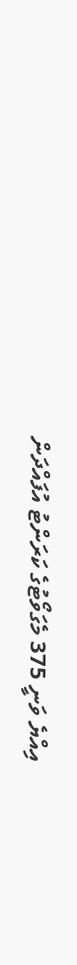އިއްޔެ ވަނީ 375 މެގަވޯޓުގެ ކަރަންޓު އުފައްދަން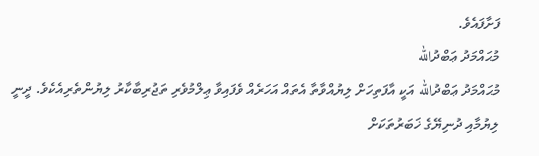ފަށާފައެވެ.
މުޙައްމަދު ޢަބްދުالله
މުޙައްމަދު ޢަބްދުالله އަކީ އާފަތިހަށް ލިޔުއްވާތާ އެތައް އަހަރެއް ވެފައިވާ ޢިލްމުވެރި ތަޖުރިބާކާރު ލިޔުންތެރިއެކެވެ. ދީނީ ލިޔުމާއި ދުނިޔޭގެ ޚަބަރުތަކަށް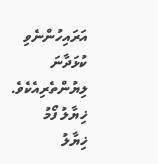އަރައިހުންނެވި ކުޅަދާނަ ލިޔުންތެރިއެކެވެ.
ޚިޔާލު ފޯމު
ޚިޔާލު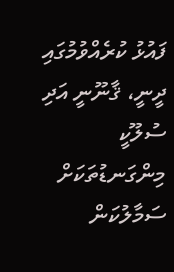ފައުޅު ކުރެއްވުމުގައި ދީނީ، ޤާނޫނީ އަދި ސުލޫކީ މިންގަނޑުތަކަށް ސަމާލުކަން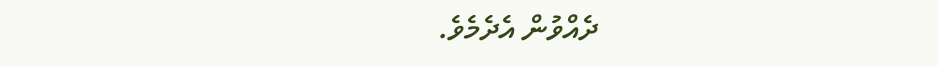ދެއްވުން އެދެމެވެ.